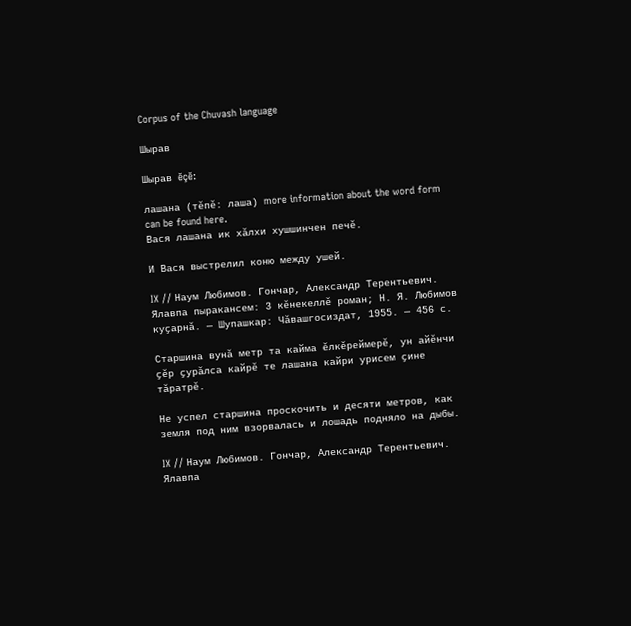Corpus of the Chuvash language

Шырав

Шырав ĕçĕ:

лашана (тĕпĕ: лаша) more information about the word form can be found here.
Вася лашана ик хӑлхи хушшинчен печӗ.

И Вася выстрелил коню между ушей.

IX // Наум Любимов. Гончар, Александр Терентьевич. Ялавпа пыракансем: 3 кӗнекеллӗ роман; Н. Я. Любимов куҫарнӑ. — Шупашкар: Чӑвашгосиздат, 1955. — 456 с.

Старшина вунӑ метр та кайма ӗлкӗреймерӗ, ун айӗнчи ҫӗр ҫурӑлса кайрӗ те лашана кайри урисем ҫине тӑратрӗ.

Не успел старшина проскочить и десяти метров, как земля под ним взорвалась и лошадь подняло на дыбы.

IX // Наум Любимов. Гончар, Александр Терентьевич. Ялавпа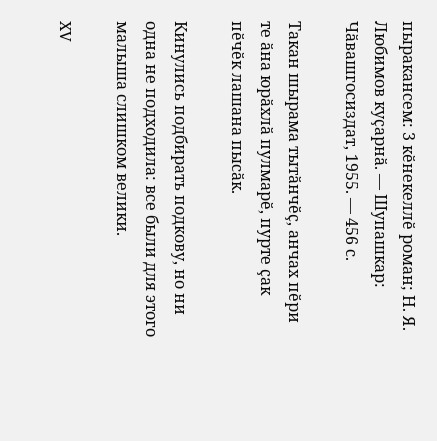пыракансем: 3 кӗнекеллӗ роман; Н. Я. Любимов куҫарнӑ. — Шупашкар: Чӑвашгосиздат, 1955. — 456 с.

Такан шырама тытӑнчӗҫ, анчах пӗри те ӑна юрӑхлӑ пулмарӗ, пурте ҫак пӗчӗк лашана пысӑк.

Кинулись подбирать подкову, но ни одна не подходила: все были для этого малыша слишком велики.

XV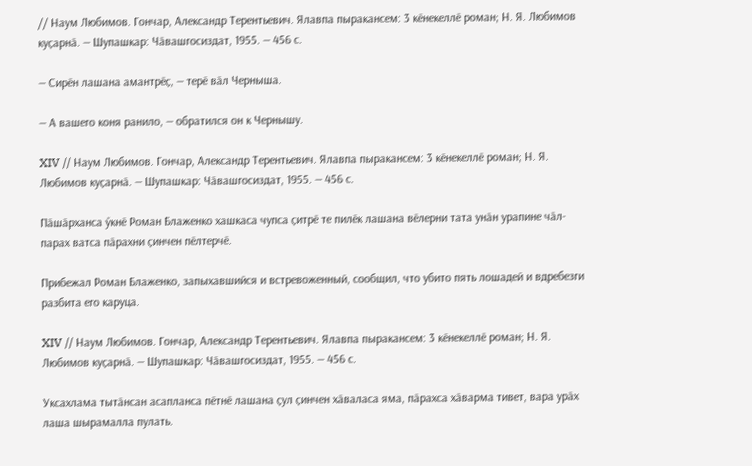// Наум Любимов. Гончар, Александр Терентьевич. Ялавпа пыракансем: 3 кӗнекеллӗ роман; Н. Я. Любимов куҫарнӑ. — Шупашкар: Чӑвашгосиздат, 1955. — 456 с.

— Сирӗн лашана амантрӗҫ, — терӗ вӑл Черныша.

— А вашего коня ранило, — обратился он к Чернышу.

XIV // Наум Любимов. Гончар, Александр Терентьевич. Ялавпа пыракансем: 3 кӗнекеллӗ роман; Н. Я. Любимов куҫарнӑ. — Шупашкар: Чӑвашгосиздат, 1955. — 456 с.

Пӑшӑрханса ӳкнӗ Роман Блаженко хашкаса чупса ҫитрӗ те пилӗк лашана вӗлерни тата унӑн урапине чӑл-парах ватса пӑрахни ҫинчен пӗлтерчӗ.

Прибежал Роман Блаженко, запыхавшийся и встревоженный, сообщил, что убито пять лошадей и вдребезги разбита его каруца.

XIV // Наум Любимов. Гончар, Александр Терентьевич. Ялавпа пыракансем: 3 кӗнекеллӗ роман; Н. Я. Любимов куҫарнӑ. — Шупашкар: Чӑвашгосиздат, 1955. — 456 с.

Уксахлама тытӑнсан асапланса пӗтнӗ лашана ҫул ҫинчен хӑваласа яма, пӑрахса хӑварма тивет, вара урӑх лаша шырамалла пулать.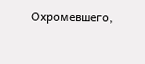Охромевшего,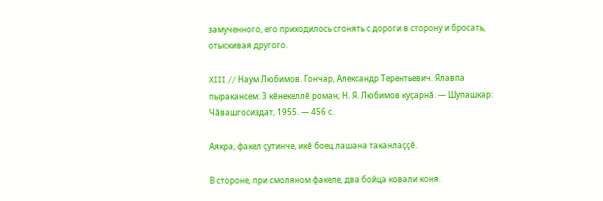замученного, его приходилось сгонять с дороги в сторону и бросать, отыскивая другого.

XIII // Наум Любимов. Гончар, Александр Терентьевич. Ялавпа пыракансем: 3 кӗнекеллӗ роман; Н. Я. Любимов куҫарнӑ. — Шупашкар: Чӑвашгосиздат, 1955. — 456 с.

Аякра, факел ҫутинче, икӗ боец лашана таканлаҫҫӗ.

В стороне, при смоляном факеле, два бойца ковали коня.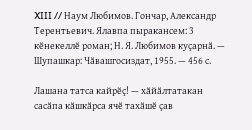XIII // Наум Любимов. Гончар, Александр Терентьевич. Ялавпа пыракансем: 3 кӗнекеллӗ роман; Н. Я. Любимов куҫарнӑ. — Шупашкар: Чӑвашгосиздат, 1955. — 456 с.

Лашана татса кайрӗҫ! — хӑйӑлтатакан сасӑпа кӑшкӑрса ячӗ тахӑшӗ ҫав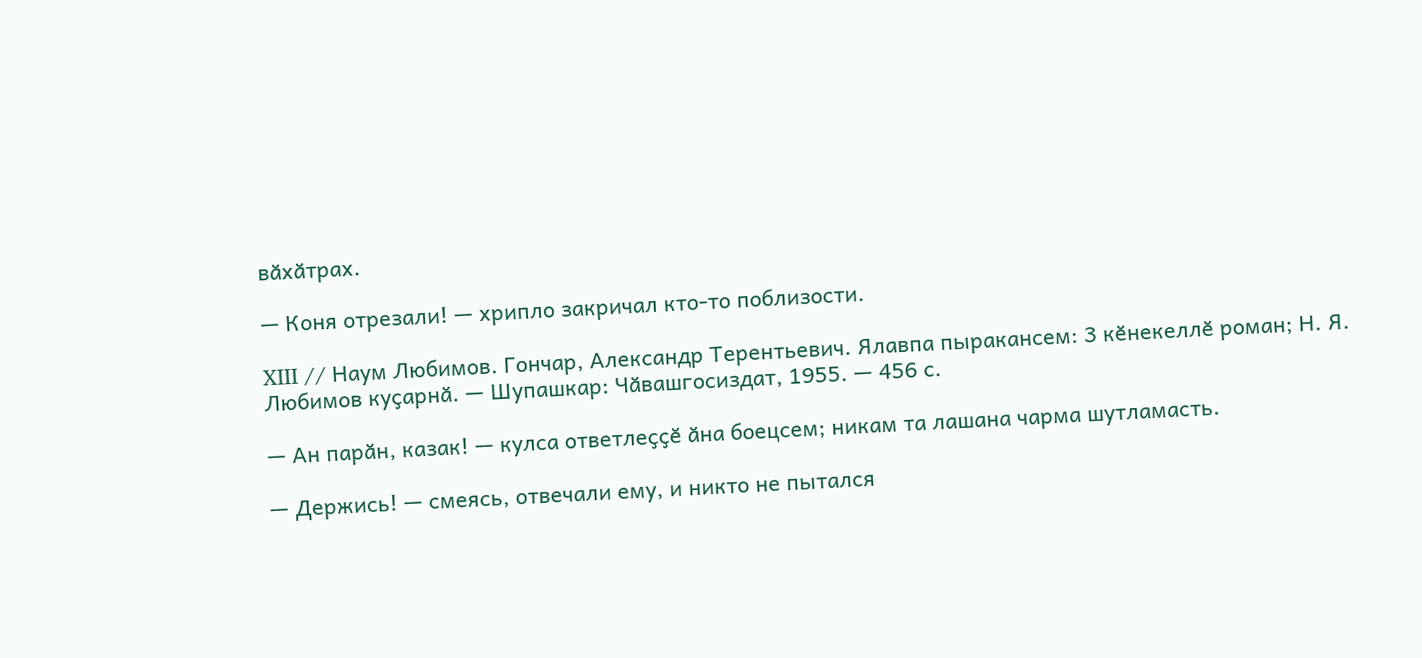вӑхӑтрах.

— Коня отрезали! — хрипло закричал кто-то поблизости.

XIII // Наум Любимов. Гончар, Александр Терентьевич. Ялавпа пыракансем: 3 кӗнекеллӗ роман; Н. Я. Любимов куҫарнӑ. — Шупашкар: Чӑвашгосиздат, 1955. — 456 с.

— Ан парӑн, казак! — кулса ответлеҫҫӗ ӑна боецсем; никам та лашана чарма шутламасть.

— Держись! — смеясь, отвечали ему, и никто не пытался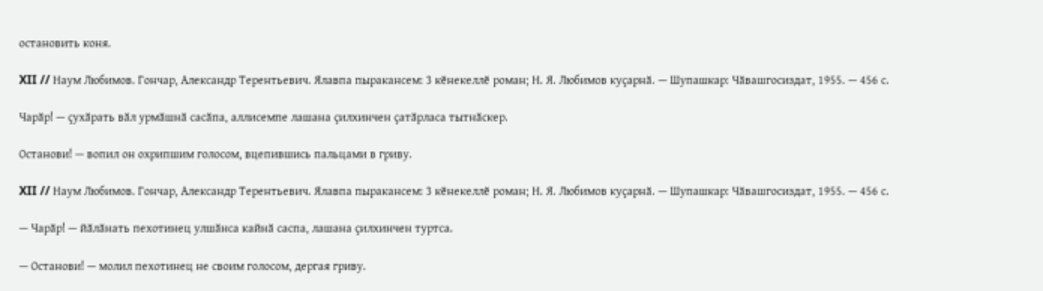остановить коня.

XII // Наум Любимов. Гончар, Александр Терентьевич. Ялавпа пыракансем: 3 кӗнекеллӗ роман; Н. Я. Любимов куҫарнӑ. — Шупашкар: Чӑвашгосиздат, 1955. — 456 с.

Чарӑр! — ҫухӑрать вӑл урмӑшнӑ сасӑпа, аллисемпе лашана ҫилхинчен ҫатӑрласа тытнӑскер.

Останови! — вопил он охрипшим голосом, вцепившись пальцами в гриву.

XII // Наум Любимов. Гончар, Александр Терентьевич. Ялавпа пыракансем: 3 кӗнекеллӗ роман; Н. Я. Любимов куҫарнӑ. — Шупашкар: Чӑвашгосиздат, 1955. — 456 с.

— Чарӑр! — йӑлӑнать пехотинец улшӑнса кайнӑ саспа, лашана ҫилхинчен туртса.

— Останови! — молил пехотинец не своим голосом, дергая гриву.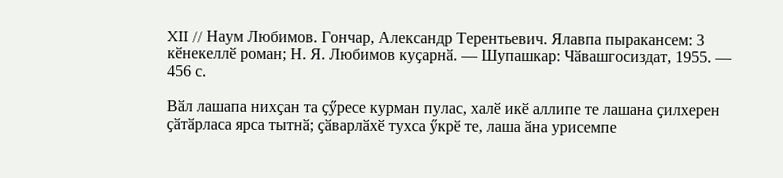XII // Наум Любимов. Гончар, Александр Терентьевич. Ялавпа пыракансем: 3 кӗнекеллӗ роман; Н. Я. Любимов куҫарнӑ. — Шупашкар: Чӑвашгосиздат, 1955. — 456 с.

Вӑл лашапа нихҫан та ҫӳресе курман пулас, халӗ икӗ аллипе те лашана ҫилхерен ҫӑтӑрласа ярса тытнӑ; ҫӑварлӑхӗ тухса ӳкрӗ те, лаша ӑна урисемпе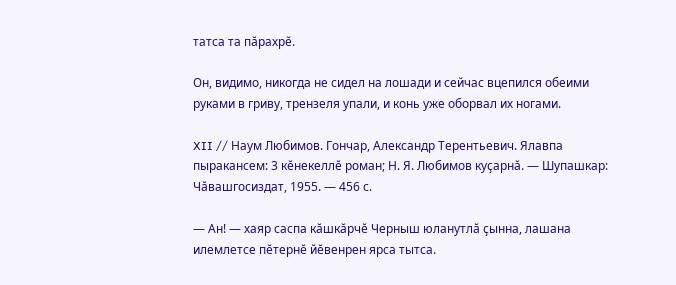татса та пӑрахрӗ.

Он, видимо, никогда не сидел на лошади и сейчас вцепился обеими руками в гриву, трензеля упали, и конь уже оборвал их ногами.

XII // Наум Любимов. Гончар, Александр Терентьевич. Ялавпа пыракансем: 3 кӗнекеллӗ роман; Н. Я. Любимов куҫарнӑ. — Шупашкар: Чӑвашгосиздат, 1955. — 456 с.

— Ан! — хаяр саспа кӑшкӑрчӗ Черныш юланутлӑ ҫынна, лашана илемлетсе пӗтернӗ йӗвенрен ярса тытса.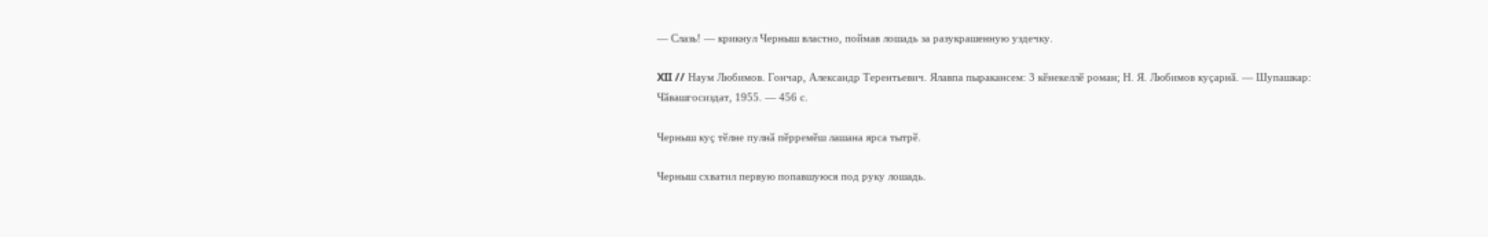— Слазь! — крикнул Черныш властно, поймав лошадь за разукрашенную уздечку.

XII // Наум Любимов. Гончар, Александр Терентьевич. Ялавпа пыракансем: 3 кӗнекеллӗ роман; Н. Я. Любимов куҫарнӑ. — Шупашкар: Чӑвашгосиздат, 1955. — 456 с.

Черныш куҫ тӗлне пулнӑ пӗрремӗш лашана ярса тытрӗ.

Черныш схватил первую попавшуюся под руку лошадь.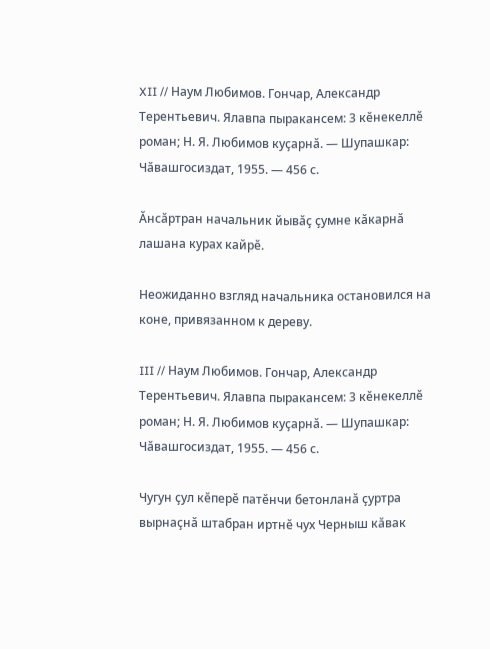XII // Наум Любимов. Гончар, Александр Терентьевич. Ялавпа пыракансем: 3 кӗнекеллӗ роман; Н. Я. Любимов куҫарнӑ. — Шупашкар: Чӑвашгосиздат, 1955. — 456 с.

Ӑнсӑртран начальник йывӑҫ ҫумне кӑкарнӑ лашана курах кайрӗ.

Неожиданно взгляд начальника остановился на коне, привязанном к дереву.

III // Наум Любимов. Гончар, Александр Терентьевич. Ялавпа пыракансем: 3 кӗнекеллӗ роман; Н. Я. Любимов куҫарнӑ. — Шупашкар: Чӑвашгосиздат, 1955. — 456 с.

Чугун ҫул кӗперӗ патӗнчи бетонланӑ ҫуртра вырнаҫнӑ штабран иртнӗ чух Черныш кӑвак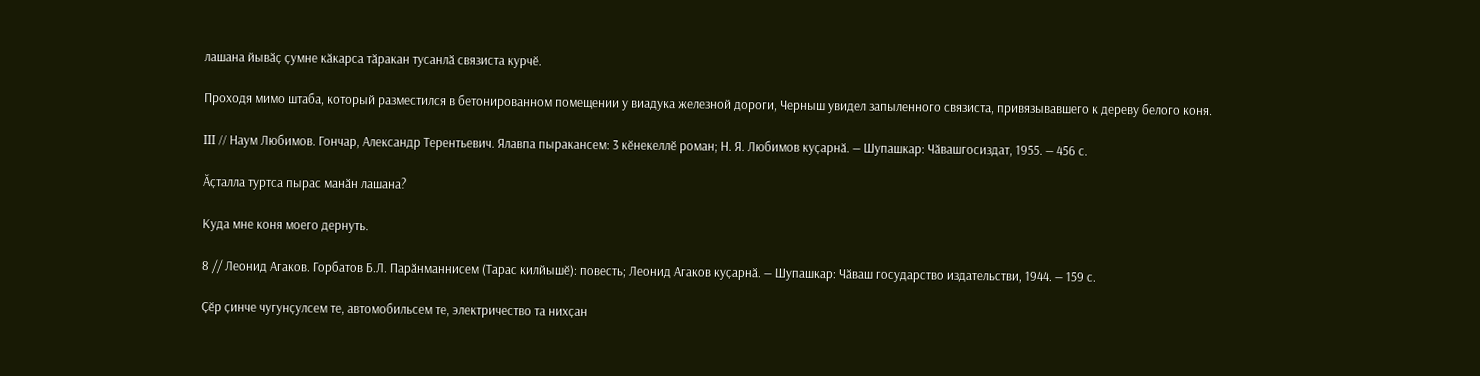лашана йывӑҫ ҫумне кӑкарса тӑракан тусанлӑ связиста курчӗ.

Проходя мимо штаба, который разместился в бетонированном помещении у виадука железной дороги, Черныш увидел запыленного связиста, привязывавшего к дереву белого коня.

III // Наум Любимов. Гончар, Александр Терентьевич. Ялавпа пыракансем: 3 кӗнекеллӗ роман; Н. Я. Любимов куҫарнӑ. — Шупашкар: Чӑвашгосиздат, 1955. — 456 с.

Ӑҫталла туртса пырас манӑн лашана?

Куда мне коня моего дернуть.

8 // Леонид Агаков. Горбатов Б.Л. Парӑнманнисем (Тарас килйышӗ): повесть; Леонид Агаков куҫарнӑ. — Шупашкар: Чӑваш государство издательстви, 1944. — 159 с.

Ҫӗр ҫинче чугунҫулсем те, автомобильсем те, электричество та нихҫан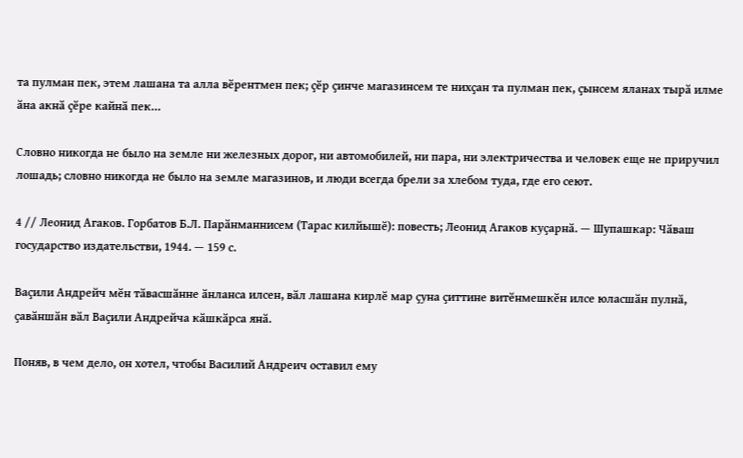та пулман пек, этем лашана та алла вӗрентмен пек; ҫӗр ҫинче магазинсем те нихҫан та пулман пек, ҫынсем яланах тырӑ илме ӑна акнӑ ҫӗре кайнӑ пек…

Словно никогда не было на земле ни железных дорог, ни автомобилей, ни пара, ни электричества и человек еще не приручил лошадь; словно никогда не было на земле магазинов, и люди всегда брели за хлебом туда, где его сеют.

4 // Леонид Агаков. Горбатов Б.Л. Парӑнманнисем (Тарас килйышӗ): повесть; Леонид Агаков куҫарнӑ. — Шупашкар: Чӑваш государство издательстви, 1944. — 159 с.

Ваҫили Андрейч мӗн тӑвасшӑнне ӑнланса илсен, вӑл лашана кирлӗ мар ҫуна ҫиттине витӗнмешкӗн илсе юласшӑн пулнӑ, ҫавӑншӑн вӑл Ваҫили Андрейча кӑшкӑрса янӑ.

Поняв, в чем дело, он хотел, чтобы Василий Андреич оставил ему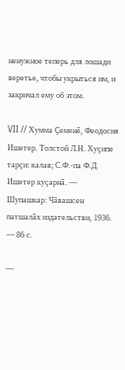ненужное теперь для лошади веретье, чтобы укрыться им, и закричал ему об этом.

VII // Хумма Ҫеменӗ, Феодосия Ишетер. Толстой Л.Н. Хуҫипе тарҫи: калав; С.Ф.-па Ф.Д. Ишетер куҫарнӑ. — Шупашкар: Чӑвашсен патшалӑх издательстви, 1936. — 86 с.

—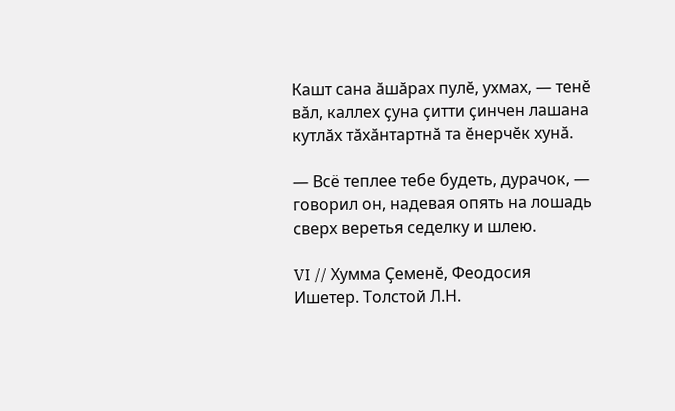Кашт сана ӑшӑрах пулӗ, ухмах, — тенӗ вӑл, каллех ҫуна ҫитти ҫинчен лашана кутлӑх тӑхӑнтартнӑ та ӗнерчӗк хунӑ.

— Всё теплее тебе будеть, дурачок, — говорил он, надевая опять на лошадь сверх веретья седелку и шлею.

VI // Хумма Ҫеменӗ, Феодосия Ишетер. Толстой Л.Н.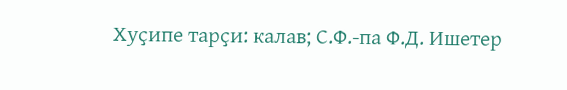Хуҫипе тарҫи: калав; С.Ф.-па Ф.Д. Ишетер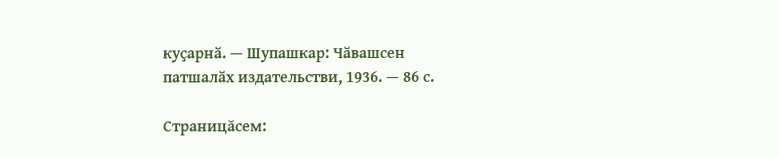куҫарнӑ. — Шупашкар: Чӑвашсен патшалӑх издательстви, 1936. — 86 с.

Страницăсем: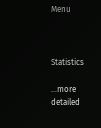Menu



Statistics

...more detailed